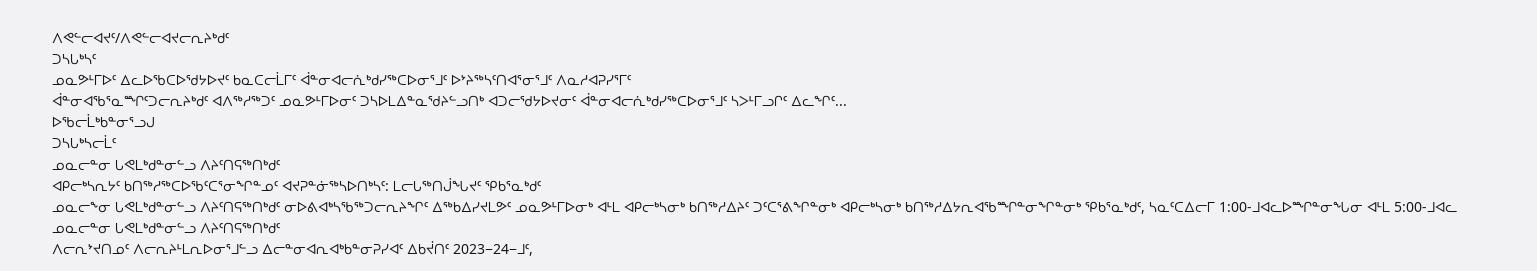ᐱᕙᓪᓕᐊᔪᑦ/ᐱᕙᓪᓕᐊᔪᓕᕆᔨᒃᑯᑦ
ᑐᓴᒐᒃᓴᑦ
ᓄᓇᕗᒻᒥᐅᑦ ᐃᓚᐅᖃᑕᐅᖁᔭᐅᔪᑦ ᑲᓇᑕᓕᒫᒥᑦ ᐋᓐᓂᐊᓕᕇᒃᑯᓯᖅᑕᐅᓂᕐᒧᑦ ᐅᔾᔨᖅᓴᑦᑎᐊᕐᓂᕐᒧᑦ ᐱᓇᓱᐊᕈᓯᕐᒥᑦ
ᐋᓐᓂᐊᖃᕐᓇᙱᑦᑐᓕᕆᔨᒃᑯᑦ ᐊᐱᖅᓱᖅᑐᑦ ᓄᓇᕗᒻᒥᐅᓂᑦ ᑐᓴᐅᒪᐃᓐᓇᖁᔨᓪᓗᑎᒃ ᐊᑐᓕᖁᔭᐅᔪᓂᑦ ᐋᓐᓂᐊᓕᕇᒃᑯᓯᖅᑕᐅᓂᕐᒧᑦ ᓴᐳᒻᒥᓗᒋᑦ ᐃᓚᖏᑦ...
ᐅᖃᓕᒫᒃᑲᓐᓂᕐᓗᒍ
ᑐᓴᒐᒃᓴᓕᒫᑦ
ᓄᓇᓕᓐᓂ ᒐᕙᒪᒃᑯᓐᓂᓪᓗ ᐱᔨᑦᑎᕋᖅᑎᒃᑯᑦ
ᐊᑭᓕᒃᓴᕆᔭᑦ ᑲᑎᖅᓱᖅᑕᐅᖃᑦᑕᕐᓂᖏᓐᓄᑦ ᐊᔪᕈᓐᓃᖅᓴᐅᑎᒃᓴᑦ: ᒪᓕᒐᖅᑎᒎᖓᔪᑦ ᕿᑲᕐᓇᒃᑯᑦ
ᓄᓇᓕᖕᓂ ᒐᕙᒪᒃᑯᓐᓂᓪᓗ ᐱᔨᑦᑎᕋᖅᑎᒃᑯᑦ ᓂᐅᕕᐊᒃᓴᖃᖅᑐᓕᕆᔨᖏᑦ ᐃᖅᑲᐃᓯᔪᒪᕗᑦ ᓄᓇᕗᒻᒥᐅᓂᒃ ᐊᒻᒪ ᐊᑭᓕᒃᓴᓂᒃ ᑲᑎᖅᓱᐃᔨᑦ ᑐᑦᑕᕐᕕᖏᓐᓂᒃ ᐊᑭᓕᒃᓴᓂᒃ ᑲᑎᖅᓱᐃᔭᕆᐊᖃᙱᓐᓂᖏᓐᓂᒃ ᕿᑲᕐᓇᒃᑯᑦ, ᓴᓇᑦᑕᐃᓕᒥ 1:00-ᒧᐊᓚᐅᙱᓐᓂᖓᓂ ᐊᒻᒪ 5:00-ᒧᐊᓚ
ᓄᓇᓕᓐᓂ ᒐᕙᒪᒃᑯᓐᓂᓪᓗ ᐱᔨᑦᑎᕋᖅᑎᒃᑯᑦ
ᐱᓕᕆᔾᔪᑎᓄᑦ ᐱᓕᕆᔨᒻᒪᕆᐅᓂᕐᒧᓪᓗ ᐃᓕᓐᓂᐊᕆᐊᒃᑲᓐᓂᕈᓯᐊᑦ ᐃᑲᔫᑎᑦ 2023−24−ᒧᑦ,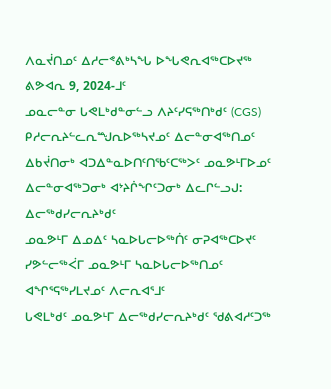ᐱᓇᔫᑎᓄᑦ ᐃᓱᓕᕝᕕᒃᓴᖓ ᐅᖓᕙᕆᐊᖅᑕᐅᔪᖅ ᕕᕗᐊᕆ 9, 2024-ᒧᑦ
ᓄᓇᓕᓐᓂ ᒐᕙᒪᒃᑯᓐᓂᓪᓗ ᐱᔨᑦᓯᕋᖅᑎᒃᑯᑦ (CGS) ᑭᓱᓕᕆᔨᓪᓚᕆᙳᕆᐅᖅᓴᔪᓄᑦ ᐃᓕᓐᓂᐊᖅᑎᓄᑦ ᐃᑲᔫᑎᓂᒃ ᐊᑐᐃᓐᓇᐅᑎᑦᑎᖃᑦᑕᖅᐳᑦ ᓄᓇᕗᒻᒥᐅᓄᑦ ᐃᓕᓐᓂᐊᖅᑐᓂᒃ ᐊᔾᔨᒌᖏᑦᑐᓂᒃ ᐃᓚᒋᓪᓗᒍ:
ᐃᓕᖅᑯᓯᓕᕆᔨᒃᑯᑦ
ᓄᓇᕗᒻᒥ ᐃᓄᐃᑦ ᓴᓇᐅᒐᓕᐅᖅᑏᑦ ᓂᕈᐊᖅᑕᐅᔪᑦ ᓯᕗᓪᓕᖅᐹᒥ ᓄᓇᕗᒻᒥ ᓴᓇᐅᒐᓕᐅᖅᑎᓄᑦ ᐊᖏᕐᕋᖅᓯᒪᔪᓄᑦ ᐱᓕᕆᐊᕐᒧᑦ
ᒐᕙᒪᒃᑯᑦ ᓄᓇᕗᒻᒥ ᐃᓕᖅᑯᓯᓕᕆᔨᒃᑯᑦ ᖁᕕᐊᓱᑦᑐᖅ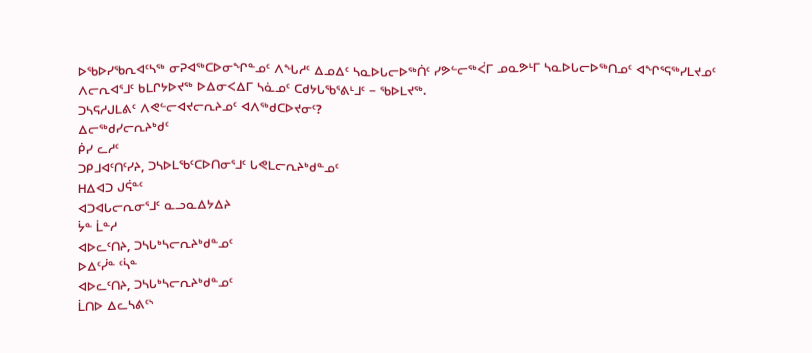ᐅᖃᐅᓯᖃᕆᐊᑦᓴᖅ ᓂᕈᐊᖅᑕᐅᓂᖏᓐᓄᑦ ᐱᖓᓱᑦ ᐃᓄᐃᑦ ᓴᓇᐅᒐᓕᐅᖅᑏᑦ ᓯᕗᓪᓕᖅᐹᒥ ᓄᓇᕗᒻᒥ ᓴᓇᐅᒐᓕᐅᖅᑎᓄᑦ ᐊᖏᕐᕋᖅᓯᒪᔪᓄᑦ ᐱᓕᕆᐊᕐᒧᑦ ᑲᒪᒋᔭᐅᔪᖅ ᐅᐃᓂᐸᐃᒥ ᓴᓈᓄᑦ ᑕᑯᔭᒐᖃᕐᕕᒻᒧᑦ − ᖃᐅᒪᔪᖅ.
ᑐᓴᕋᓱᒍᒪᕕᑦ ᐱᕙᓪᓕᐊᔪᓕᕆᔨᓄᑦ ᐊᐱᖅᑯᑕᐅᔪᓂᑦ?
ᐃᓕᖅᑯᓯᓕᕆᔨᒃᑯᑦ
ᑮᓯ ᓚᓱᑦ
ᑐᑭᒧᐊᑦᑎᑦᓯᔨ, ᑐᓴᐅᒪᖃᑦᑕᐅᑎᓂᕐᒧᑦ ᒐᕙᒪᓕᕆᔨᒃᑯᓐᓄᑦ
ᕼᐃᐊᑐ ᒍᕌᓐᑦ
ᐊᑐᐊᒐᓕᕆᓂᕐᒧᑦ ᓇᓗᓇᐃᔭᐃᔨ
ᔮᓐ ᒫᓐᓱ
ᐊᐅᓚᑦᑎᔨ, ᑐᓴᒐᒃᓴᓕᕆᔨᒃᑯᓐᓄᑦ
ᐅᐃᑦᓰᓐ ᑦᓵᓐ
ᐊᐅᓚᑦᑎᔨ, ᑐᓴᒐᒃᓴᓕᕆᔨᒃᑯᓐᓄᑦ
ᒫᑎᐅ ᐃᓚᓴᕕᑦᔅ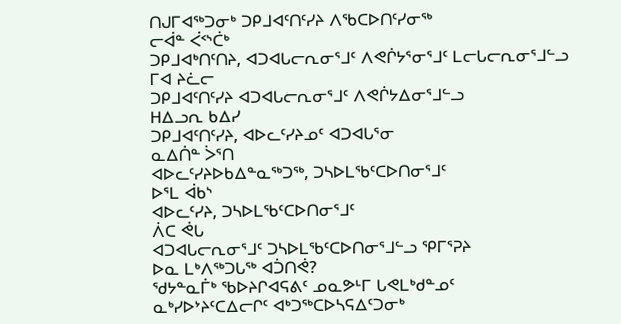ᑎᒍᒥᐊᖅᑐᓂᒃ ᑐᑭᒧᐊᑦᑎᑦᓯᔨ ᐱᖃᑕᐅᑎᑦᓯᓂᖅ
ᓕᐋᓐ ᐹᑉᔅᑖᒃ
ᑐᑭᒧᐊᒃᑎᑦᑎᔨ, ᐊᑐᐊᒐᓕᕆᓂᕐᒧᑦ ᐱᕙᒌᔭᕐᓂᕐᒧᑦ ᒪᓕᒐᓕᕆᓂᕐᒧᓪᓗ
ᒥᐊ ᔨᓛᓕ
ᑐᑭᒧᐊᑦᑎᑦᓯᔨ ᐊᑐᐊᒐᓕᕆᓂᕐᒧᑦ ᐱᕙᒌᔭᐃᓂᕐᒧᓪᓗ
ᕼᐃᓗᕆ ᑲᐃᓯ
ᑐᑭᒧᐊᑦᑎᑦᓯᔨ, ᐊᐅᓚᑦᓯᔨᓄᑦ ᐊᑐᐊᒐᕐᓂ
ᓇᐃᑏᓐ ᐴᕐᑎ
ᐊᐅᓚᑦᓯᔨᐅᑲᐃᓐᓇᖅᑐᖅ, ᑐᓴᐅᒪᖃᑦᑕᐅᑎᓂᕐᒧᑦ
ᐅᕐᒪ ᐋᑲᔅ
ᐊᐅᓚᑦᓯᔨ, ᑐᓴᐅᒪᖃᑦᑕᐅᑎᓂᕐᒧᑦ
ᐲᑕ ᕚᒐ
ᐊᑐᐊᒐᓕᕆᓂᕐᒧᑦ ᑐᓴᐅᒪᖃᑦᑕᐅᑎᓂᕐᒧᓪᓗ ᕿᒥᕐᕈᔨ
ᐅᓇ ᒪᒃᐱᖅᑐᒐᖅ ᐊᑑᑎᕚ?
ᖁᔭᓐᓇᒦᒃ ᖃᐅᔨᒋᐊᕋᕕᑦ ᓄᓇᕗᒻᒥ ᒐᕙᒪᒃᑯᓐᓄᑦ
ᓇᒃᓯᐅᔾᔨᑦᑕᐃᓕᒋᑦ ᐊᒃᑐᖅᑕᐅᓴᕋᐃᑦᑐᓂᒃ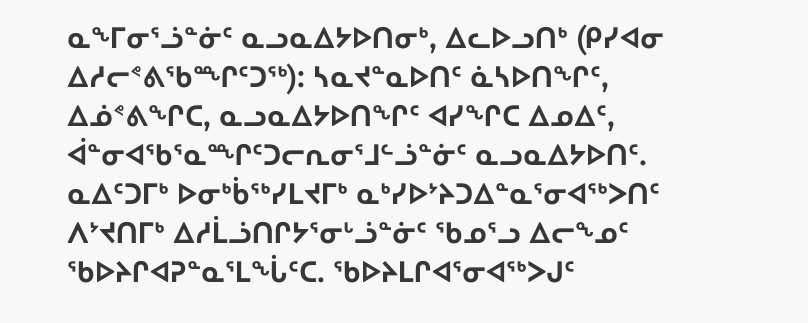ᓇᖕᒥᓂᕐᓘᓐᓃᑦ ᓇᓗᓇᐃᔭᐅᑎᓂᒃ, ᐃᓚᐅᓗᑎᒃ (ᑭᓯᐊᓂ ᐃᓱᓕᕝᕕᖃᙱᑦᑐᖅ): ᓴᓇᔪᓐᓇᐅᑎᑦ ᓈᓴᐅᑎᖏᑦ, ᐃᓅᕝᕕᖏᑕ, ᓇᓗᓇᐃᔭᐅᑎᖏᑦ ᐊᓯᖏᑕ ᐃᓄᐃᑦ, ᐋᓐᓂᐊᖃᕐᓇᙱᑦᑐᓕᕆᓂᕐᒧᓪᓘᓐᓃᑦ ᓇᓗᓇᐃᔭᐅᑎᑦ. ᓇᐃᑦᑐᒥᒃ ᐅᓂᒃᑳᖅᓯᒪᔪᒥᒃ ᓇᒃᓯᐅᔾᔨᑐᐃᓐᓇᕐᓂᐊᖅᐳᑎᑦ ᐱᔾᔪᑎᒥᒃ ᐃᓱᒫᓘᑎᒋᔭᕐᓂᒡᓘᓐᓃᑦ ᖃᓄᕐᓗ ᐃᓕᖕᓄᑦ ᖃᐅᔨᒋᐊᕈᓐᓇᕐᒪᖔᑦᑕ. ᖃᐅᔨᒪᒋᐊᕐᓂᐊᖅᐳᒍᑦ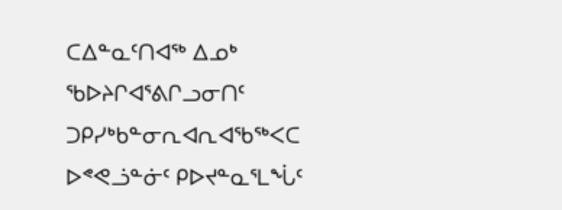ᑕᐃᓐᓇᑦᑎᐊᖅ ᐃᓄᒃ ᖃᐅᔨᒋᐊᕐᕕᒋᓗᓂᑎᑦ ᑐᑭᓯᒃᑲᓐᓂᕆᐊᕆᐊᖃᖅᐸᑕ ᐅᕝᕙᓘᓐᓃᑦ ᑭᐅᔪᓐᓇᕐᒪᖔᑦ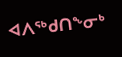ᐊᐱᖅᑯᑎᖕᓂᒃ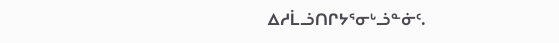ᐃᓱᒫᓘᑎᒋᔭᕐᓂᒡᓘᓐᓃᑦ.